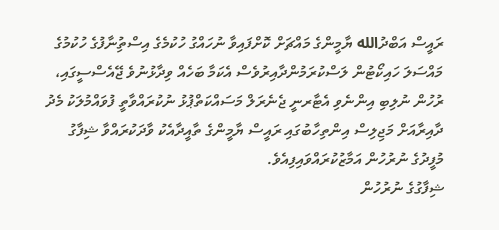ރައީސް އަބްދުالله ޔާމީންގެ މައްޗަށް ކޮށްފައިވާ ނުހައްގު ހުކުމެގެ އިސްތިުނާފުގެ ހުކުމުގެ މައްސަލަ ހައިކޯޓުން ލަސްކުރަމުންދާއިރުވެސް އެކަމާ ބަހެއް ވިދާޅުނުވެ ޖޭއެސްސީގައި، ރުހުން ނުލިބި އިންނެވި އެޓާރނީ ޖެނެރަލް މަސައްކަތްޕުޅު ނުކުރައްވާތީ ފުވައްމުލަކު މެދު ދާއިރާއަށް މަޖިލިސް އިންތިހާބުގައި ރައީސް ޔާމީންގެ ތާއީދާއެކު ވާދަކުރައްވާ ޝިފާގު މުފީދުގެ ނުރުހުން އަމާޒުކުރައްވައިފިއެވެ.
ޝިފާގުގެ ނުރުހުން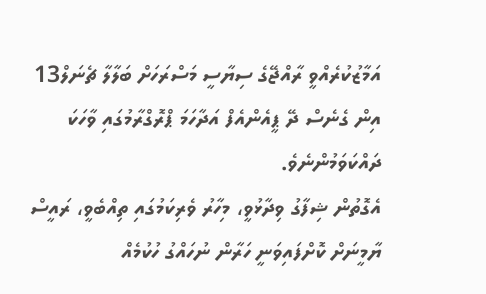އަމާޒުކުރެއްވީ ރާއްޖޭގެ ސިޔާސީ މަސްރަހަށް ބަލާލާ ޗެނަލް13 އިން ގެނެސް ދޭ ޕީއެންއެފް އަދާހަމަ ޕްރޮގްރާމުގައި ވާހަކަ ދައްކަވަމުންނެވެ.
އެގޮތުން ޝިފާގު ވިދާޅުވީ، މިހާރު ވެރިކަމުގައި ތިއްބެވީ، ރައީސް ޔާމީނަށް ކޮށްފައިވަނީ ހަރާން ނުހައްގު ހުކުމެއް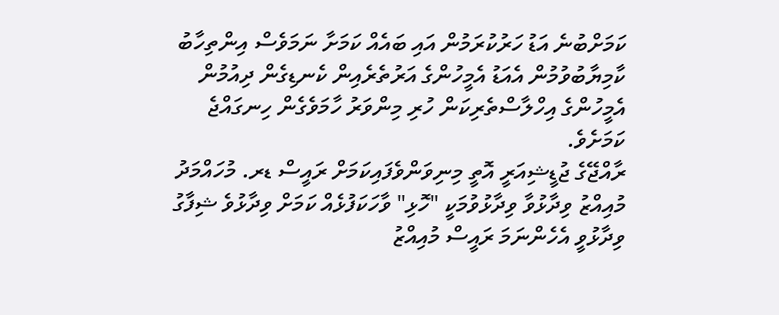ކަމަށްބުނެ އަޑު ހަރުކުރަމުން އައި ބައެއް ކަމަށާ ނަމަވެސް އިންތިހާބު ކާމިޔާބުވުމުން އެއަޑު އެމީހުންގެ އަރުތެރެއިން ކެނޑިގެން ދިއުމުން އެމީހުންގެ އިހްލާސްތެރިކަން ހުރި މިންވަރު ހާމަވެގެން ހިނގައްޖެ ކަމަށެވެ.
ރާއްޖޭގެ ޖުޑީޝިއަރީ އޮތީ މިނިވަންވެފައިކަމަށް ރައީސް ޑރ. މުހައްމަދު މުއިއްޒު ވިދާޅުވާ ވިދާޅުވުމަކީ "ހޮޅި" ވާހަކަފުޅެއް ކަމަށް ވިދާޅުވެ ޝިފާގު ވިދާޅުވީ އެހެންނަމަ ރައީސް މުއިއްޒު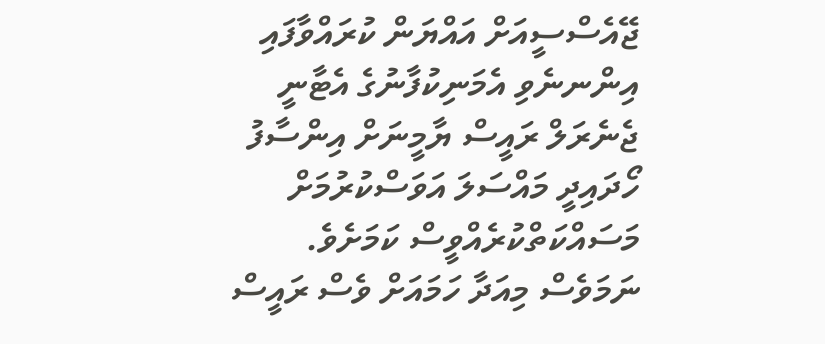ޖޭއެސްސީއަށް އައްޔަން ކުރައްވާފައި އިންނނެވި އެމަނިކުފާނުގެ އެޓާނީ ޖެނެރަލް ރައީސް ޔާމީނަށް އިންސާފު ހޯދައިދީ މައްސަލަ އަވަސްކުރުމަށް މަސައްކަތްކުރެއްވީސް ކަމަށެވެ.
ނަމަވެސް މިއަދާ ހަމައަށް ވެސް ރައީސް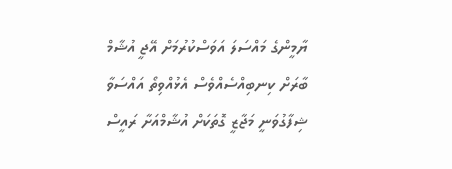ޔާމީންގެ މައްސަލަ އަވަސްކުރުމަށް އޭޖީ އުޝާމް ބާރަށް ކިނބިއްސެއްވެސް އެޅުއްވިތޯ އައްސަވާ ޝިފާގުވަނީ މަޖާޒީ ގޮތަކަށް އުޝާމްއަށާ ރައީސް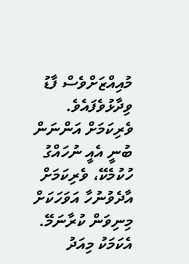މުއިއްޒަށްވެސް ފާޑު ވިދާޅުވެފައެވެ.
ވެރިކަމަށް އަންނަން ބުނީ އެއީ ނުހައްގު ހުކުމެކޭ، ވެރިކަމަށް އާދެވުނުހާ އަވަހަކަށް މިނިވަން ކުރާނަމޭ. އެކަމަކު މިއަދު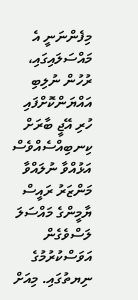މިފެންނަނީ އެ މައްސަލައިގައި، ރުހުން ނުލިބި އައްޔަންކޮށްފައި ހުރި އޭޖީ ބާރަށް ކިނބިއްސެއްވެސް އަޅުއްވާ ނުލައްވާ މަންޒަރު ރައީސް ޔާމީންގެ މައްސަލަ ލަސްވެގެން އަވަސްކުރުމުގެ ނިޔތުގައި. މިއަށް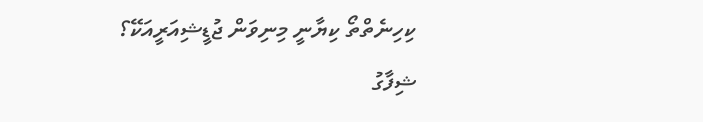ކިހިނެތްތޯ ކިޔާނީ މިނިވަން ޖުޑީޝިއަރީއަކޭ؟
ޝިފާގު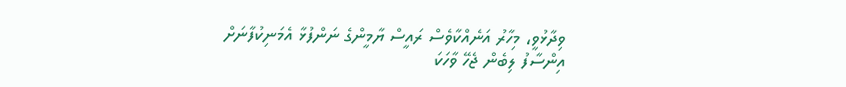ވިދާޅުވީ، މިހާރު އަނެއްކާވެސް ރައީސް ޔާމީންގެ ނަންފުޅާ އެމަނިކުފާނަށް އިންސާފު ލިބެން ޖެހޭ ވާހަކަ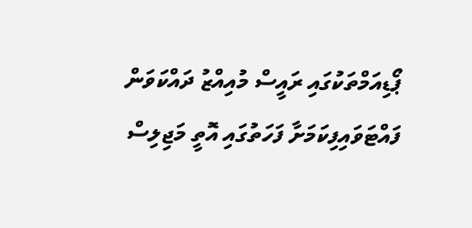ޕޯޑިއަމްތަކުގައި ރައީސް މުއިއްޒު ދައްކަވަން ފައްޓަވައިފިކަމަށާ ފަހަތުގައި އޮތީ މަޖިލިސް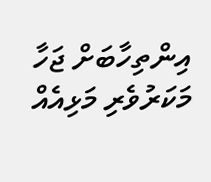އިންތިހާބަށް ޖަހާ މަކަރުވެރި މަޅިއެއް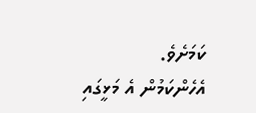ކަމަށެވެ.
އެހެންކަމުން އެ މަޅީގައި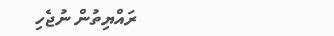ރައްޔިތުން ނުޖެހި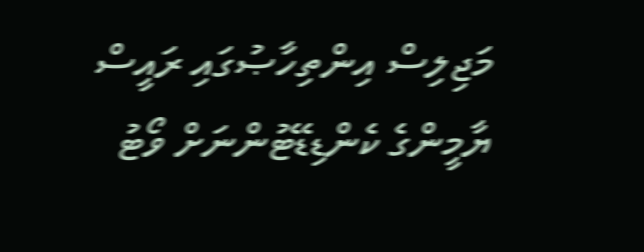މަޖިލިސް އިންތިހާޞުގައި ރައީސް ޔާމީންގެ ކެންޑިޑޭޓުންނަށް ވޯޓު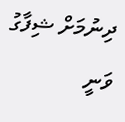ދިނުމަށް ޝިފާގު ވަނީ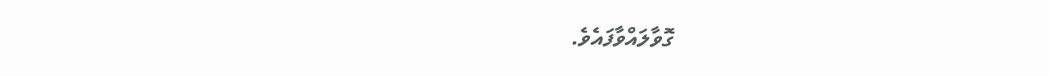ގޮވާލައްވާފައެވެ.